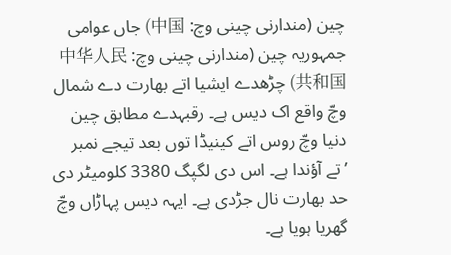چین (مندارنی چینی وچ: 中国) جاں عوامی جمہوریہ چین (مندارنی چینی وچ: 中华人民共和国) چڑھدے ایشیا اتے بھارت دے شمال وچّ واقع اک دیس ہے۔ رقبہدے مطابق چین دنیا وچّ روس اتے کینیڈا توں بعد تیجے نمبر ’تے آؤندا ہے۔ اس دی لگپگ 3380 کلومیٹر دی حد بھارت نال جڑدی ہے۔ ایہہ دیس پہاڑاں وچّ گھریا ہویا ہے۔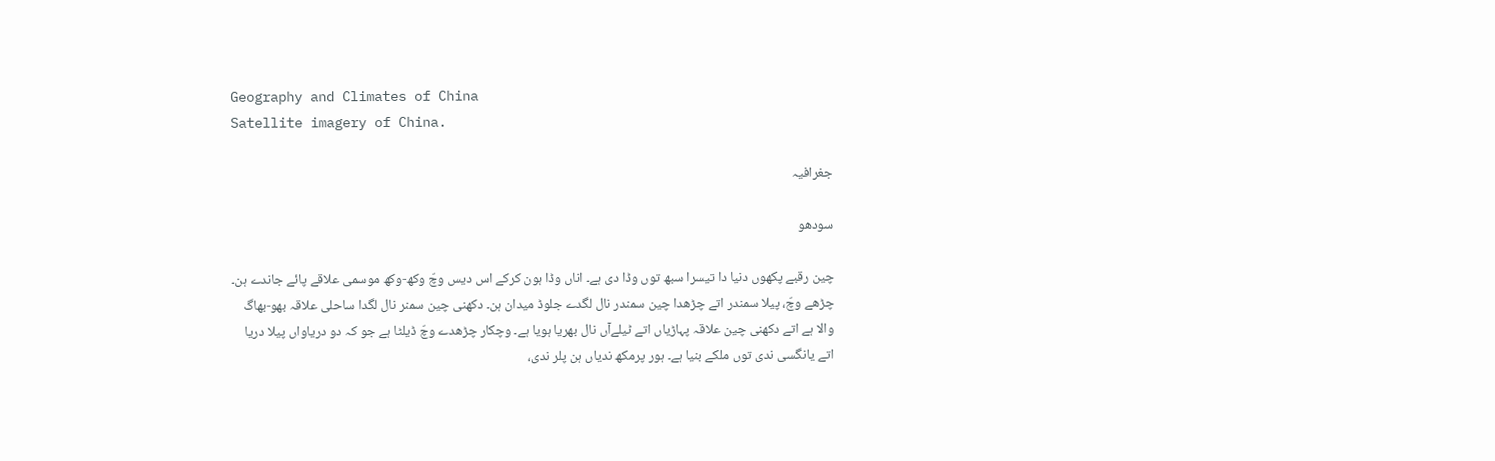Geography and Climates of China
Satellite imagery of China.

جغرافیہ

سودھو

چین رقبے پکھوں دنیا دا تیسرا سبھ توں وڈا دی ہے۔ اناں وڈا ہون کرکے اس دیس وچّ وکھ-وکھ موسمی علاقے پائے جاندے ہن۔ چڑھے وچّ، پیلا سمندر اتے چڑھدا چین سمندر نال لگدے جلوڈ میدان ہن۔ دکھنی چین سمنر نال لگدا ساحلی علاقہ بھو-بھاگ والا ہے اتے دکھنی چین علاقہ پہاڑیاں اتے ٹیلےآں نال بھریا ہویا ہے۔ وچکار چڑھدے وچّ ڈیلٹا ہے جو کہ دو دریاواں پیلا دریا اتے یانگسی ندی توں ملکے بنیا ہے۔ ہور پرمکھ ندیاں ہن پلر ندی،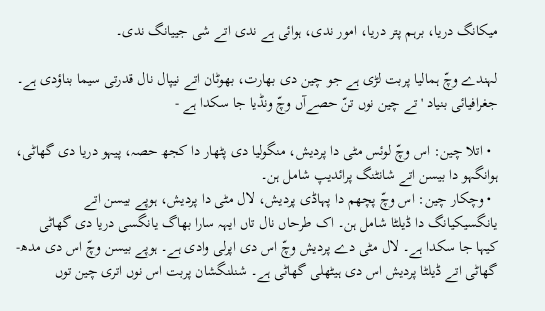میکانگ دریا، برہم پتر دریا، امور ندی، ہوائی ہے ندی اتے شی جییانگ ندی۔

لہندے وچّ ہمالیا پربت لڑی ہے جو چین دی بھارت، بھوٹان اتے نیپال نال قدرتی سیما بناؤدی ہے۔ جغرافیائی بنیاد 'تے چین نوں تنّ حصےآں وچّ ونڈیا جا سکدا ہے -

  • اتلا چین: اس وچّ لوئس مٹی دا پردیش، منگولیا دی پٹھار دا کجھ حصہ، پیہو دریا دی گھاٹی، ہوانگہو دا بیسن اتے شانٹنگ پرائدیپ شامل ہن۔
  • وچکار چین: اس وچّ پچھم دا پہاڈی پردیش، لال مٹی دا پردیش، ہوپے بیسن اتے یانگسیکیانگ دا ڈیلٹا شامل ہن۔ اک طرحاں نال تاں ایہہ سارا بھاگ یانگسی دریا دی گھاٹی کیہا جا سکدا ہے۔ لال مٹی دے پردیش وچّ اس دی اپرلی وادی ہے۔ ہوپے بیسن وچّ اس دی مدھ-گھاٹی اتے ڈیلٹا پردیش اس دی ہیٹھلی گھاٹی ہے۔ شنلنگشان پربت اس نوں اتری چین توں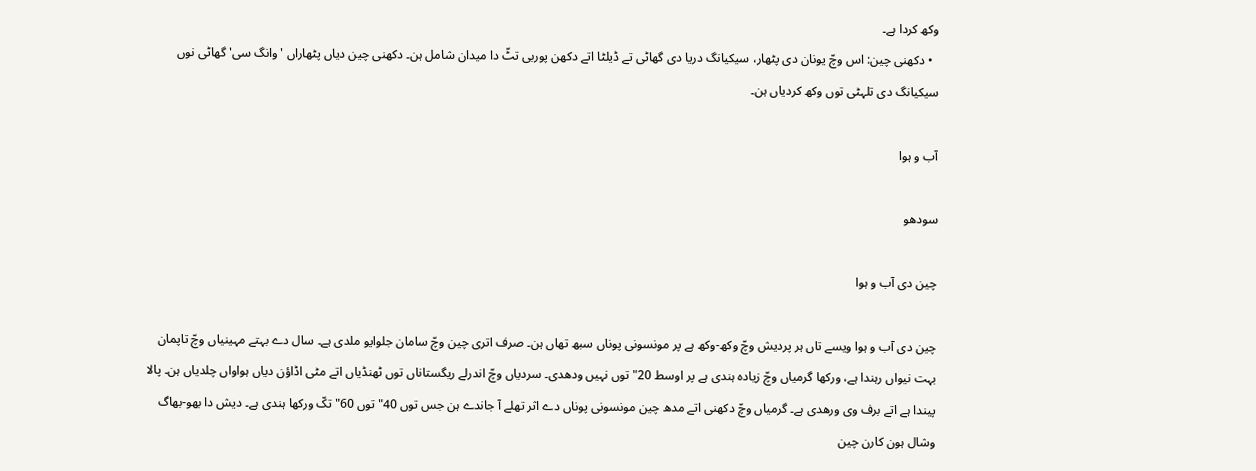وکھ کردا ہے۔
  • دکھنی چین: اس وچّ یونان دی پٹھار، سیکیانگ دریا دی گھاٹی تے ڈیلٹا اتے دکھن پوربی تٹّ دا میدان شامل ہن۔ دکھنی چین دیاں پٹھاراں 'وانگ سی' گھاٹی نوں سیکیانگ دی تلہٹی توں وکھ کردیاں ہن۔

آب و ہوا

سودھو

چین دی آب و ہوا

چین دی آب و ہوا ویسے تاں ہر پردیش وچّ وکھ-وکھ ہے پر مونسونی پوناں سبھ تھاں ہن۔ صرف اتری چین وچّ سامان جلوایو ملدی ہے۔ سال دے بہتے مہینیاں وچّ تاپمان بہت نیواں رہندا ہے، ورکھا گرمیاں وچّ زیادہ ہندی ہے پر اوسط 20" توں نہیں ودھدی۔ سردیاں وچّ اندرلے ریگستاناں توں ٹھنڈیاں اتے مٹی اڈاؤن دیاں ہواواں چلدیاں ہن۔ پالا پیندا ہے اتے برف وی ورھدی ہے۔ گرمیاں وچّ دکھنی اتے مدھ چین مونسونی پوناں دے اثر تھلے آ جاندے ہن جس توں 40" توں 60" تکّ ورکھا ہندی ہے۔ دیش دا بھو-بھاگ وشال ہون کارن چین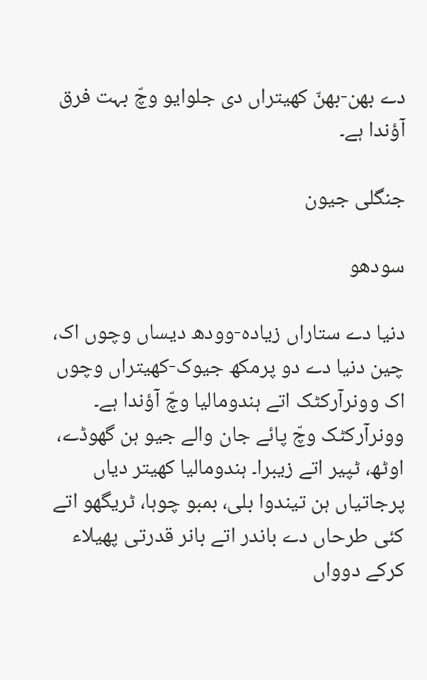دے بھن-بھنّ کھیتراں دی جلوایو وچّ بہت فرق آؤندا ہے۔

جنگلی جیون

سودھو

دنیا دے ستاراں زیادہ-وودھ دیساں وچوں اک، چین دنیا دے دو پرمکھ جیوک-کھیتراں وچوں اک وونرآرکٹک اتے ہندومالیا وچّ آؤندا ہے۔ وونرآرکٹک وچّ پائے جان والے جیو ہن گھوڈے، اوٹھ، ٹپیر اتے زیبرا۔ ہندومالیا کھیتر دیاں پرجاتیاں ہن تیندوا بلی، بمبو چوہا، ٹریگھو اتے کئی طرحاں دے باندر اتے بانر قدرتی پھیلاء کرکے دوواں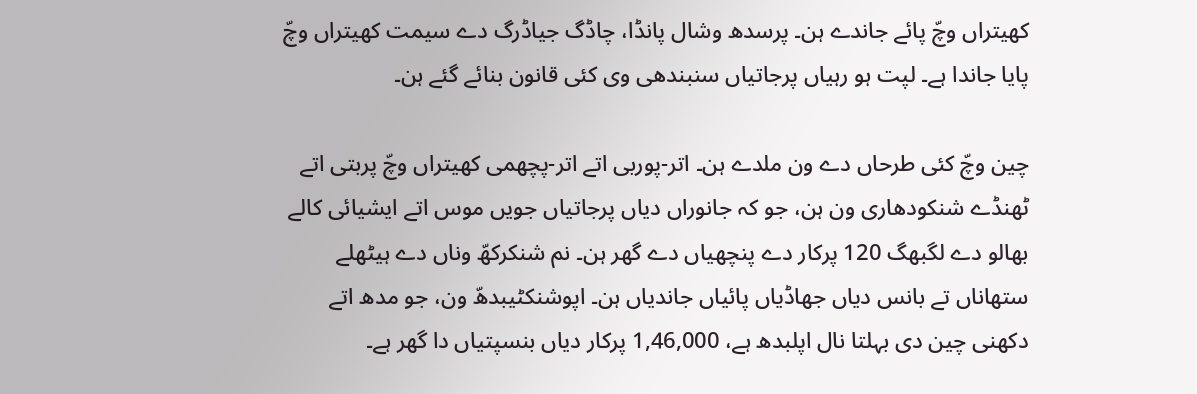کھیتراں وچّ پائے جاندے ہن۔ پرسدھ وشال پانڈا، چاڈگ جیاڈرگ دے سیمت کھیتراں وچّ پایا جاندا ہے۔ لپت ہو رہیاں پرجاتیاں سنبندھی وی کئی قانون بنائے گئے ہن۔

چین وچّ کئی طرحاں دے ون ملدے ہن۔ اتر-پوربی اتے اتر-پچھمی کھیتراں وچّ پربتی اتے ٹھنڈے شنکودھاری ون ہن، جو کہ جانوراں دیاں پرجاتیاں جویں موس اتے ایشیائی کالے بھالو دے لگبھگ 120 پرکار دے پنچھیاں دے گھر ہن۔ نم شنکرکھّ وناں دے ہیٹھلے ستھاناں تے بانس دیاں جھاڈیاں پائیاں جاندیاں ہن۔ اپوشنکٹیبدھّ ون، جو مدھ اتے دکھنی چین دی بہلتا نال اپلبدھ ہے، 1,46,000 پرکار دیاں بنسپتیاں دا گھر ہے۔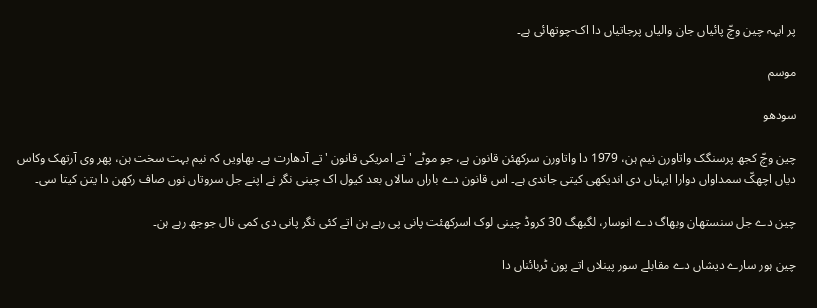پر ایہہ چین وچّ پائیاں جان والیاں پرجاتیاں دا اک-چوتھائی ہے۔

موسم

سودھو

چین وچّ کجھ پرسنگک واتاورن نیم ہن، 1979 دا واتاورن سرکھئن قانون ہے، جو موٹے 'تے امریکی قانون 'تے آدھارت ہے۔ بھاویں کہ نیم بہت سخت ہن، پھر وی آرتھک وکاس دیاں اچھکّ سمداواں دوارا ایہناں دی اندیکھی کیتی جاندی ہے۔ اس قانون دے باراں سالاں بعد کیول اک چینی نگر نے اپنے جل سروتاں نوں صاف رکھن دا یتن کیتا سی۔

چین دے جل سنستھان وبھاگ دے انوسار، لگبھگ 30 کروڈ چینی لوک اسرکھئت پانی پی رہے ہن اتے کئی نگر پانی دی کمی نال جوجھ رہے ہن۔

چین ہور سارے دیشاں دے مقابلے سور پینلاں اتے پون ٹربائناں دا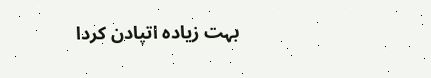بہت زیادہ اتپادن کردا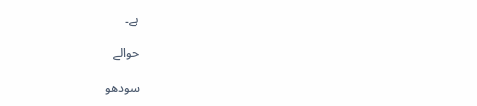ہے۔

حوالے

سودھو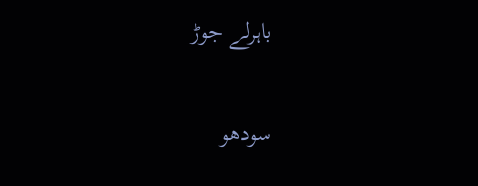باہرلے جوڑ

سودھو